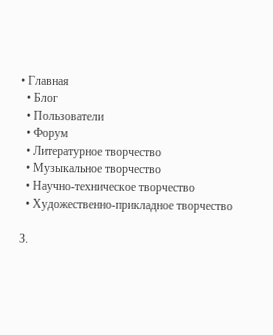• Главная
  • Блог
  • Пользователи
  • Форум
  • Литературное творчество
  • Музыкальное творчество
  • Научно-техническое творчество
  • Художественно-прикладное творчество

З.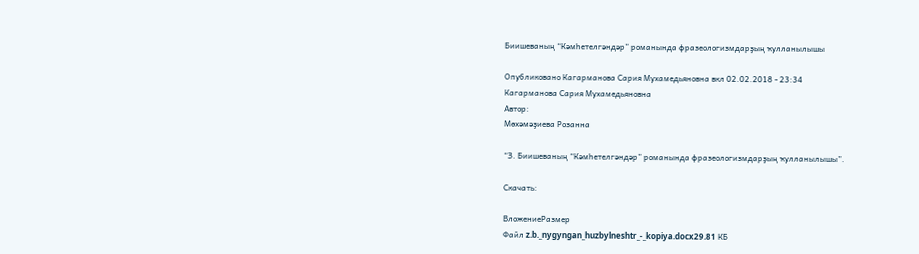Биишеваның “Кәмһетелгәндәр” романында фразеологизмдарҙың ҡулланылышы

Опубликовано Кагарманова Сария Мухамедьяновна вкл 02.02.2018 - 23:34
Кагарманова Сария Мухамедьяновна
Автор:
Мөхәмәҙиева Розанна

“З. Биишеваның “Кәмһетелгәндәр” романында фразеологизмдарҙың ҡулланылышы”.

Скачать:

ВложениеРазмер
Файл z.b._nygyngan_huzbylneshtr_-_kopiya.docx29.81 КБ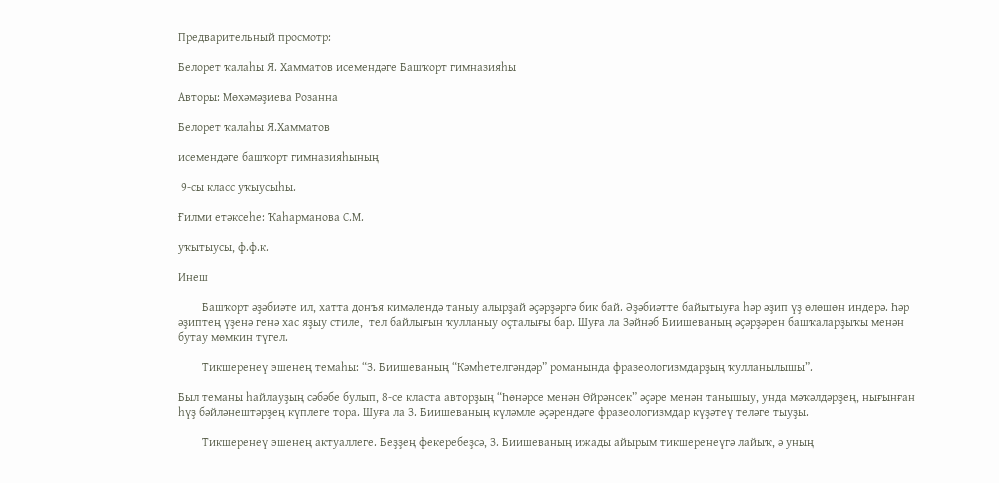Предварительный просмотр:

Белорет ҡалаһы Я. Хамматов исемендәге Башҡорт гимназияһы

Авторы: Мөхәмәҙиева Розанна

Белорет ҡалаһы Я.Хамматов

исемендәге башҡорт гимназияһының

 9-сы класс уҡыусыһы.

Ғилми етәксеһе: Ҡаһарманова С.М.

уҡытыусы, ф.ф.к.

Инеш

        Башҡорт әҙәбиәте ил, хатта донъя кимәлендә таныу алырҙай әҫәрҙәргә бик бай. Әҙәбиәтте байытыуға һәр әҙип үҙ өлөшөн индерә. Һәр әҙиптең үҙенә генә хас яҙыу стиле,  тел байлығын ҡулланыу оҫталығы бар. Шуға ла Зәйнәб Биишеваның әҫәрҙәрен башҡаларҙыҡы менән бутау мөмкин түгел.

        Тикшеренеү эшенең темаһы: “З. Биишеваның “Кәмһетелгәндәр” романында фразеологизмдарҙың ҡулланылышы”.

Был теманы һайлауҙың сәбәбе булып, 8-се класта авторҙың “Һөнәрсе менән Өйрәнсек” әҫәре менән танышыу, унда мәҡәлдәрҙең, нығынған һүҙ бәйләнештәрҙең күплеге тора. Шуға ла З. Биишеваның күләмле әҫәрендәге фразеологизмдар күҙәтеү теләге тыуҙы.

        Тикшеренеү эшенең актуаллеге. Беҙҙең фекеребеҙсә, З. Биишеваның ижады айырым тикшеренеүгә лайыҡ, ә уның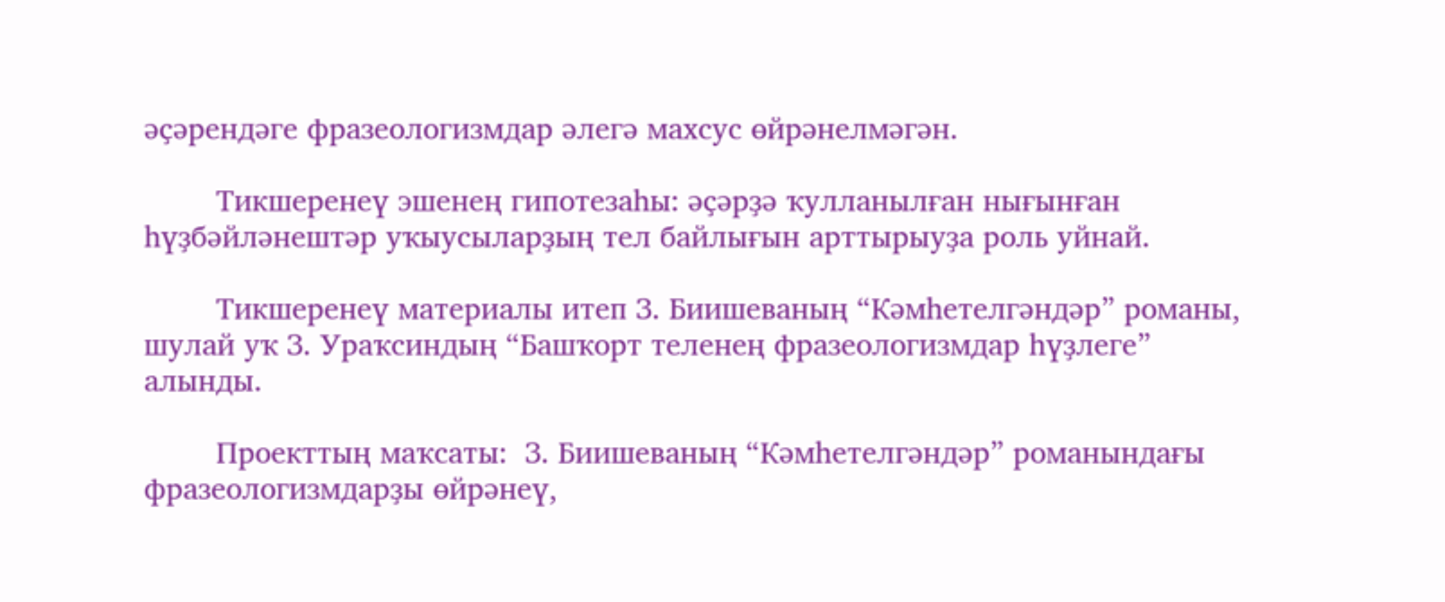әҫәрендәге фразеологизмдар әлегә махсус өйрәнелмәгән.

        Тикшеренеү эшенең гипотезаһы: әҫәрҙә ҡулланылған нығынған һүҙбәйләнештәр уҡыусыларҙың тел байлығын арттырыуҙа роль уйнай.

        Тикшеренеү материалы итеп З. Биишеваның “Кәмһетелгәндәр” романы, шулай уҡ З. Ураҡсиндың “Башҡорт теленең фразеологизмдар һүҙлеге” алынды.

        Проекттың маҡсаты:  З. Биишеваның “Кәмһетелгәндәр” романындағы фразеологизмдарҙы өйрәнеү,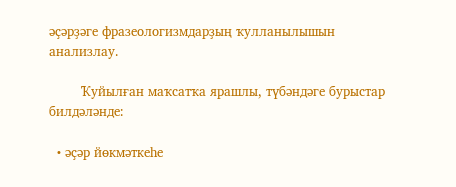әҫәрҙәге фразеологизмдарҙың ҡулланылышын анализлау.

        Ҡуйылған маҡсатҡа ярашлы, түбәндәге бурыстар билдәләнде:

  • әҫәр йөкмәткеһе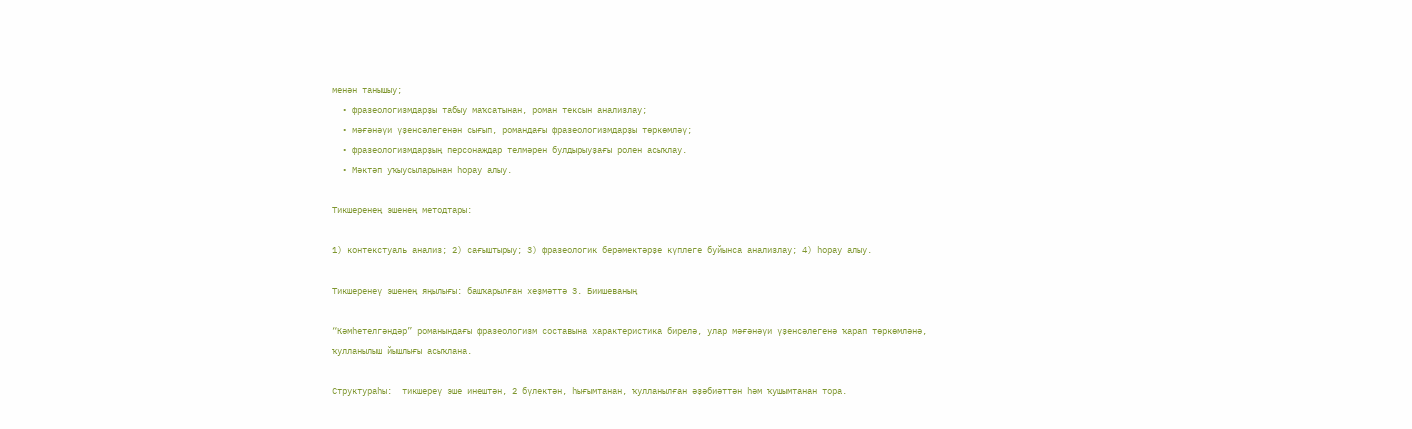менән танышыу;
  • фразеологизмдарҙы табыу маҡсатынан, роман тексын анализлау;
  • мәғәнәүи үҙенсәлегенән сығып, романдағы фразеологизмдарҙы төркөмләү;
  • фразеологизмдарҙың персонаждар телмәрен булдырыуҙағы ролен асыҡлау.
  • Мәктәп уҡыусыларынан һорау алыу.

Тикшеренең эшенең методтары:

1) контекстуаль анализ; 2) сағыштырыу; 3) фразеологик берәмектәрҙе күплеге буйынса анализлау; 4) һорау алыу.

Тикшеренеү эшенең яңылығы: башҡарылған хеҙмәттә З. Биишеваның

“Кәмһетелгәндәр” романындағы фразеологизм составына характеристика бирелә, улар мәғәнәүи үҙенсәлегенә ҡарап төркөмләнә, ҡулланылыш йышлығы асыҡлана.

Структураһы:  тикшереү эше инештән, 2 бүлектән, һығымтанан, ҡулланылған әҙәбиәттән һәм ҡушымтанан тора.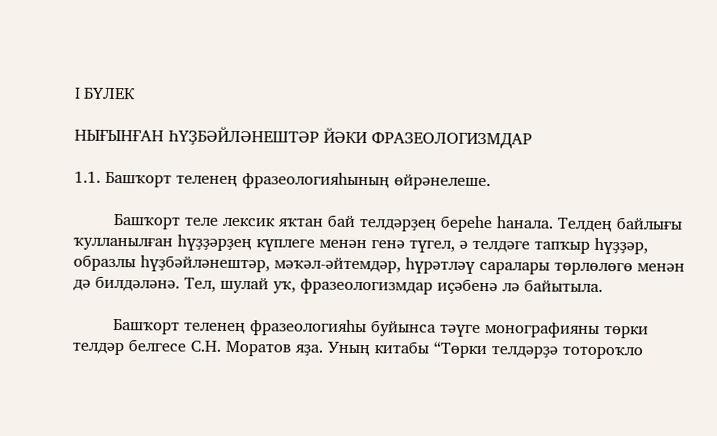I БҮЛЕК

НЫҒЫНҒАН ҺҮҘБӘЙЛӘНЕШТӘР ЙӘКИ ФРАЗЕОЛОГИЗМДАР

1.1. Башҡорт теленең фразеологияһының өйрәнелеше.

        Башҡорт теле лексик яҡтан бай телдәрҙең береһе һанала. Телдең байлығы ҡулланылған һүҙҙәрҙең күплеге менән генә түгел, ә телдәге тапҡыр һүҙҙәр, образлы һүҙбәйләнештәр, мәҡәл-әйтемдәр, һүрәтләү саралары төрлөлөгө менән дә билдәләнә. Тел, шулай уҡ, фразеологизмдар иҫәбенә лә байытыла.

        Башҡорт теленең фразеологияһы буйынса тәүге монографияны төрки телдәр белгесе С.Н. Моратов яҙа. Уның китабы “Төрки телдәрҙә тотороҡло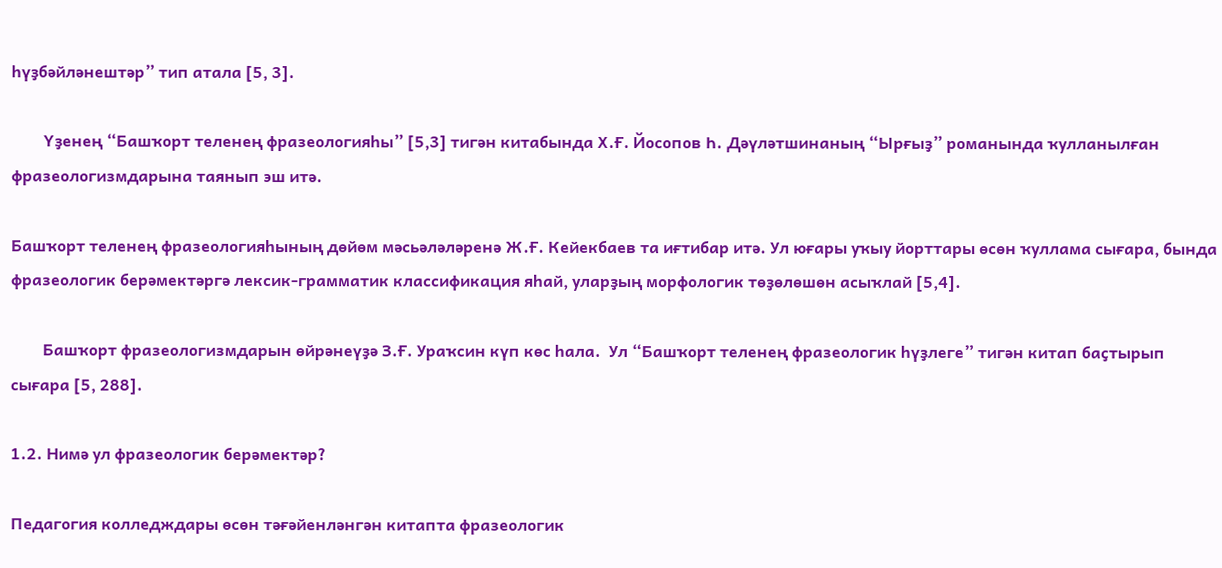һүҙбәйләнештәр” тип атала [5, 3].

        Үҙенең “Башҡорт теленең фразеологияһы” [5,3] тигән китабында Х.Ғ. Йосопов Һ. Дәүләтшинаның “Ырғыҙ” романында ҡулланылған фразеологизмдарына таянып эш итә.

Башҡорт теленең фразеологияһының дөйөм мәсьәләләренә Ж.Ғ. Кейекбаев та иғтибар итә. Ул юғары уҡыу йорттары өсөн ҡуллама сығара, бында фразеологик берәмектәргә лексик-грамматик классификация яһай, уларҙың морфологик төҙөлөшөн асыҡлай [5,4].

        Башҡорт фразеологизмдарын өйрәнеүҙә З.Ғ. Ураҡсин күп көс һала.  Ул “Башҡорт теленең фразеологик һүҙлеге” тигән китап баҫтырып сығара [5, 288].

1.2. Нимә ул фразеологик берәмектәр?

Педагогия колледждары өсөн тәғәйенләнгән китапта фразеологик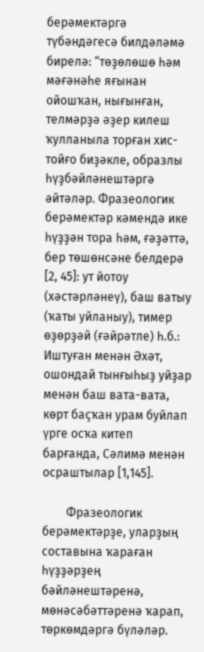берәмектәргә түбәндәгесә билдәләмә бирелә: “төҙөлөшө һәм мәғәнәһе яғынан ойошҡан, нығынған, телмәрҙә әҙер килеш ҡулланыла торған хис-тойғо биҙәкле, образлы һүҙбәйләнештәргә әйтәләр. Фразеологик берәмектәр кәмендә ике һүҙҙән тора һәм, ғәҙәттә, бер төшөнсәне белдерә [2, 45]: ут йотоу (хәстәрләнеү), баш ватыу (ҡаты уйланыу), тимер өҙөрҙәй (ғәйрәтле) һ.б.:  Иштуған менән Әхәт, ошондай тынғыһыҙ уйҙар менән баш вата-вата, көрт баҫҡан урам буйлап үрге осҡа китеп барғанда, Сәлимә менән осраштылар [1,145].

        Фразеологик берәмектәрҙе, уларҙың составына ҡараған һүҙҙәрҙең бәйләнештәренә, мөнәсәбәттәренә ҡарап, төркөмдәргә бүләләр.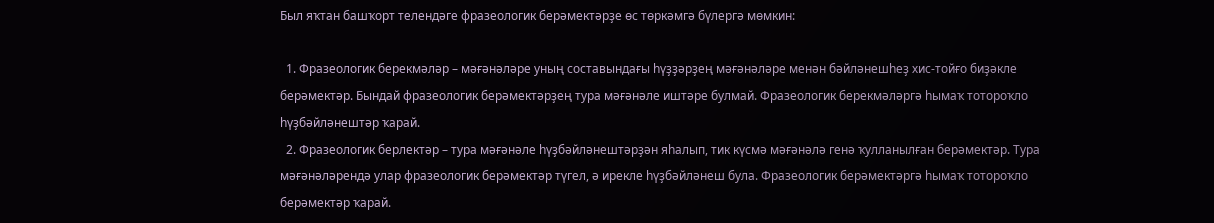Был яҡтан башҡорт телендәге фразеологик берәмектәрҙе өс төркәмгә бүлергә мөмкин:

  1. Фразеологик берекмәләр – мәғәнәләре уның составындағы һүҙҙәрҙең мәғәнәләре менән бәйләнешһеҙ хис-тойғо биҙәкле берәмектәр. Бындай фразеологик берәмектәрҙең тура мәғәнәле иштәре булмай. Фразеологик берекмәләргә һымаҡ тотороҡло һүҙбәйләнештәр ҡарай.
  2. Фразеологик берлектәр – тура мәғәнәле һүҙбәйләнештәрҙән яһалып, тик күсмә мәғәнәлә генә ҡулланылған берәмектәр. Тура мәғәнәләрендә улар фразеологик берәмектәр түгел, ә ирекле һүҙбәйләнеш була. Фразеологик берәмектәргә һымаҡ тотороҡло берәмектәр ҡарай.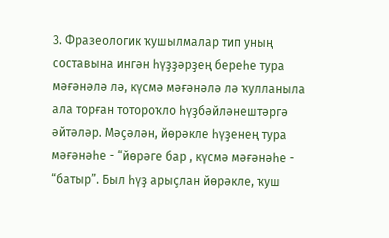3. Фразеологик ҡушылмалар тип уның составына ингән һүҙҙәрҙең береһе тура мәғәнәлә лә, күсмә мәғәнәлә лә ҡулланыла ала торған тотороҡло һүҙбәйләнештәргә әйтәләр. Мәҫәлән, йөрәкле һүҙенең тура мәғәнәһе - “йөрәге бар , күсмә мәғәнәһе - “батыр”. Был һүҙ арыҫлан йөрәкле, ҡуш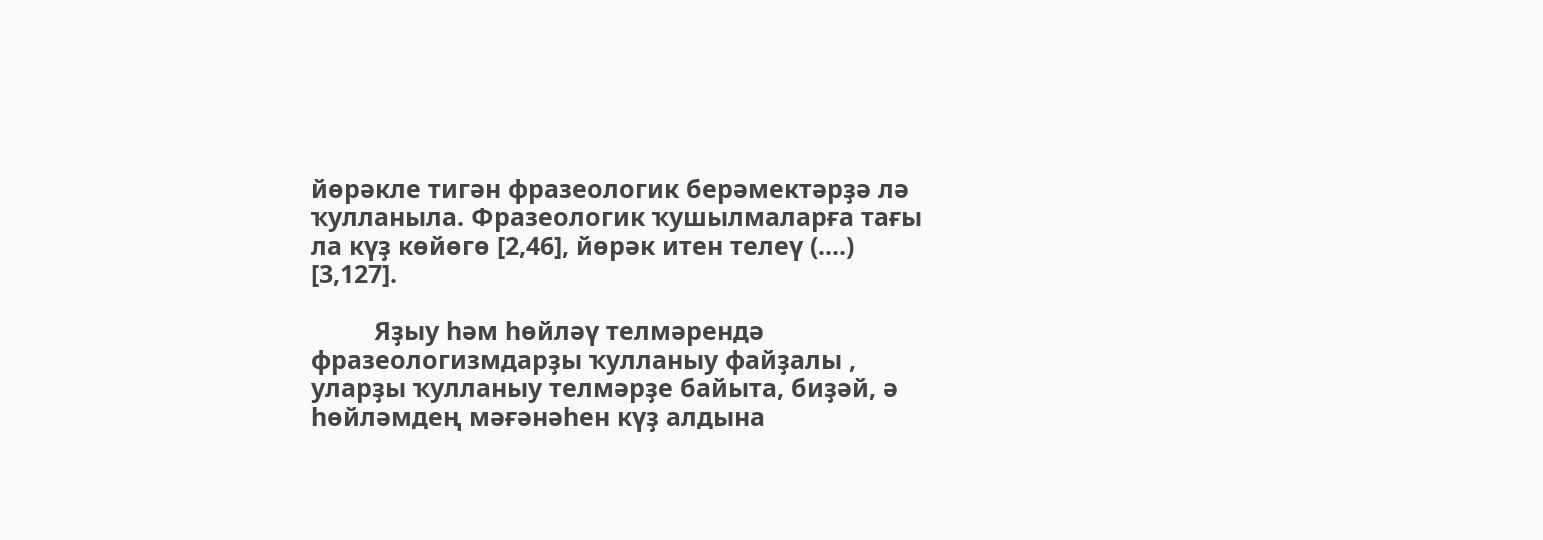йөрәкле тигән фразеологик берәмектәрҙә лә ҡулланыла. Фразеологик ҡушылмаларға тағы ла күҙ көйөгө [2,46], йөрәк итен телеү (....) [3,127].

         Яҙыу һәм һөйләү телмәрендә фразеологизмдарҙы ҡулланыу файҙалы , уларҙы ҡулланыу телмәрҙе байыта, биҙәй, ә һөйләмдең мәғәнәһен күҙ алдына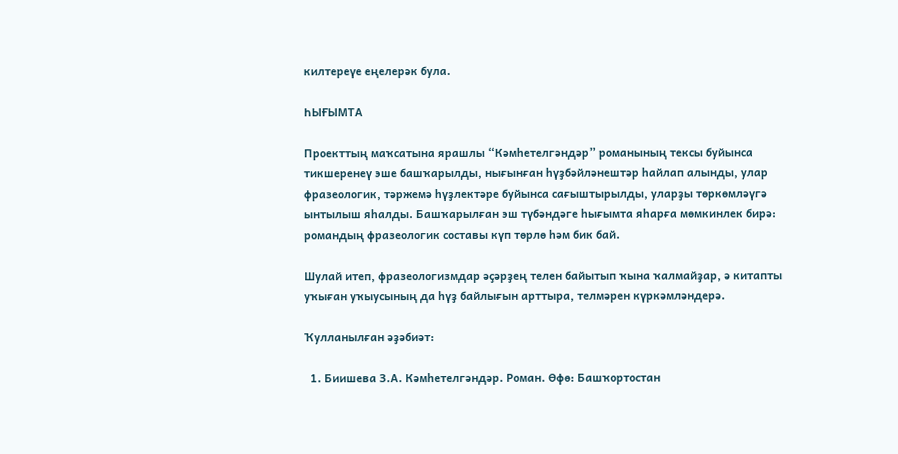килтереүе еңелерәк була.

ҺЫҒЫМТА

Проекттың маҡсатына ярашлы “Кәмһетелгәндәр” романының тексы буйынса тикшеренеү эше башҡарылды, нығынған һүҙбәйләнештәр һайлап алынды, улар фразеологик, тәржемә һүҙлектәре буйынса сағыштырылды, уларҙы төркөмләүгә ынтылыш яһалды. Башҡарылған эш түбәндәге һығымта яһарға мөмкинлек бирә: романдың фразеологик составы күп төрлө һәм бик бай.

Шулай итеп, фразеологизмдар әҫәрҙең телен байытып ҡына ҡалмайҙар, ә китапты уҡыған уҡыусының да һүҙ байлығын арттыра, телмәрен күркәмләндерә.

Ҡулланылған әҙәбиәт:

  1. Биишева З.А. Кәмһетелгәндәр. Роман. Өфө: Башҡортостан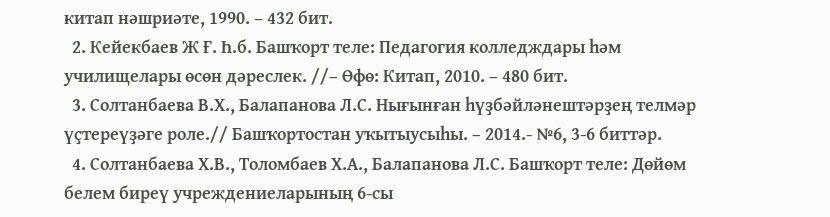китап нәшриәте, 1990. – 432 бит.
  2. Кейекбаев Ж Ғ. Һ.б. Башҡорт теле: Педагогия колледждары һәм училищелары өсөн дәреслек. //– Өфө: Китап, 2010. – 480 бит.
  3. Солтанбаева В.Х., Балапанова Л.С. Нығынған һүҙбәйләнештәрҙең телмәр үҫтереүҙәге роле.// Башҡортостан уҡытыусыһы. – 2014.- №6, 3-6 биттәр.
  4. Солтанбаева Х.В., Толомбаев Х.А., Балапанова Л.С. Башҡорт теле: Дөйөм белем биреү учреждениеларының 6-сы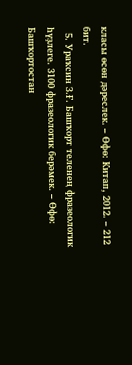класы өсөн дәреслек. – Өфө: Китап, 2012. – 212 бит.
  5. Ураҡсин З.Ғ. Башҡорт теленең фразеологик һүҙлеге. 3100 фразеологик берәмек. – Өфө: Башҡортостан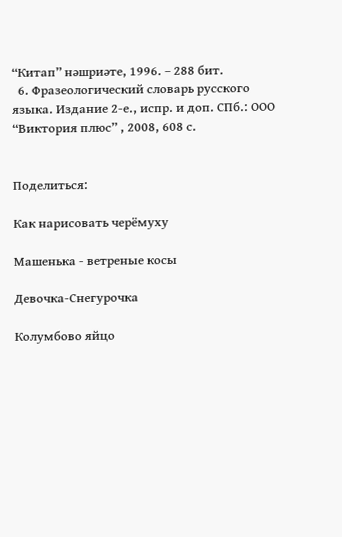“Китап” нәшриәте, 1996. – 288 бит.
  6. Фразеологический словарь русского языка. Издание 2-е., испр. и доп. СПб.: ООО “Виктория плюс” , 2008, 608 с.


Поделиться:

Как нарисовать черёмуху

Машенька - ветреные косы

Девочка-Снегурочка

Колумбово яйцо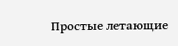Простые летающие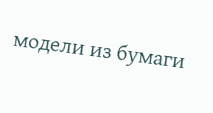модели из бумаги